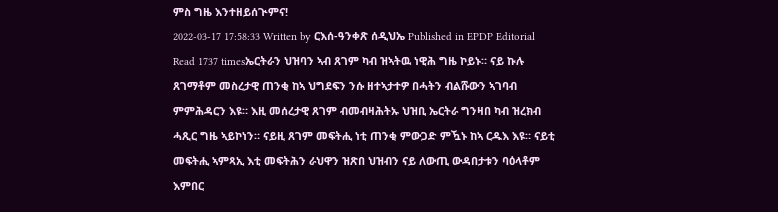ምስ ግዜ እንተዘይሰጒምና!
2022-03-17 17:58:33 Written by ርእሰ-ዓንቀጽ ሰዲህኤ Published in EPDP Editorial Read 1737 timesኤርትራን ህዝባን ኣብ ጸገም ካብ ዝኣትዉ ነዊሕ ግዜ ኮይኑ። ናይ ኩሉ ጸገማቶም መስረታዊ ጠንቂ ከኣ ህግደፍን ንሱ ዘተኣታተዎ በሓትን ብልሹውን ኣገባብ ምምሕዳርን እዩ። እዚ መሰረታዊ ጸገም ብመብዛሕትኡ ህዝቢ ኤርትራ ግንዛበ ካብ ዝረክብ ሓጺር ግዜ ኣይኮነን። ናይዚ ጸገም መፍትሒ ነቲ ጠንቂ ምውጋድ ምዃኑ ከኣ ርዱእ እዩ። ናይቲ መፍትሒ ኣምጻኢ እቲ መፍትሕን ራህዋን ዝጽበ ህዝብን ናይ ለውጢ ውዳበታቱን ባዕላቶም እምበር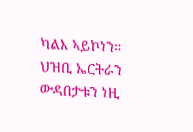ካልእ ኣይኮነን። ህዝቢ ኤርትራን ውዳበታቱን ነዚ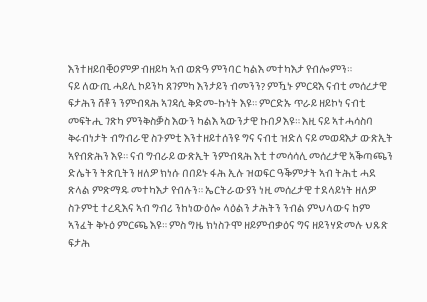እንተዘይበቒዐምዎ ብዘይካ ኣብ ወጽዓ ምንባር ካልእ መተካእታ የብሎምን።
ናይ ለውጢ ሓይሊ ኮይንካ ጸገምካ እንታይን ብመንን? ምዃኑ ምርዳእ ናብቲ መሰረታዊ ፍታሕን ሸቶን ንምብጻሕ ኣገዳሲ ቅድመ-ኩነት እዩ። ምርድኡ ጥራይ ዘይኮነ ናብቲ መፍትሒ ገጽካ ምንቅስቓስ እውን ካልእ ኣውንታዊ ኩበዖ እዩ። እዚ ናይ ኣተሓሳስባ ቅሩብነታት ብግብራዊ ስጉምቲ እንተዘይተሰንዩ ግና ናብቲ ዝድለ ናይ መወዳእታ ውጽኢት ኣየብጽሕን እዩ። ናብ ግብራይ ውጽኢት ንምብጻሕ እቲ ተመሳሳሊ መሰረታዊ ኣቕጣጫን ድሌትን ትጽቢትን ዘለዎ ክነሱ በበይኑ ፋሕ ኢሉ ዝወፍር ዓቕምታት ኣብ ትሕቲ ሓደ ጽላል ምጽማዱ መተካእታ የብሉን። ኤርትራውያን ነዚ መሰረታዊ ተደላይነት ዘለዎ ስጉምቲ ተረዲእና ኣብ ግብሪ ንከነውዕሎ ላዕልን ታሕትን ንብል ምህላውና ከም ኣንፈት ቅኑዕ ምርጫ እዩ። ምስ ግዜ ክነስጉሞ ዘይምብቃዕና ግና ዘይንሃድመሉ ህጹጽ ፍታሕ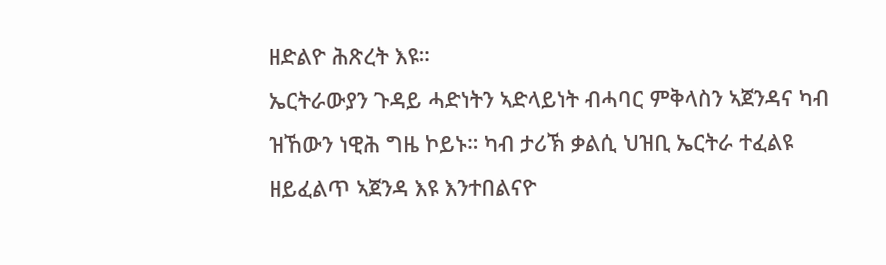ዘድልዮ ሕጽረት እዩ።
ኤርትራውያን ጉዳይ ሓድነትን ኣድላይነት ብሓባር ምቅላስን ኣጀንዳና ካብ ዝኸውን ነዊሕ ግዜ ኮይኑ። ካብ ታሪኽ ቃልሲ ህዝቢ ኤርትራ ተፈልዩ ዘይፈልጥ ኣጀንዳ እዩ እንተበልናዮ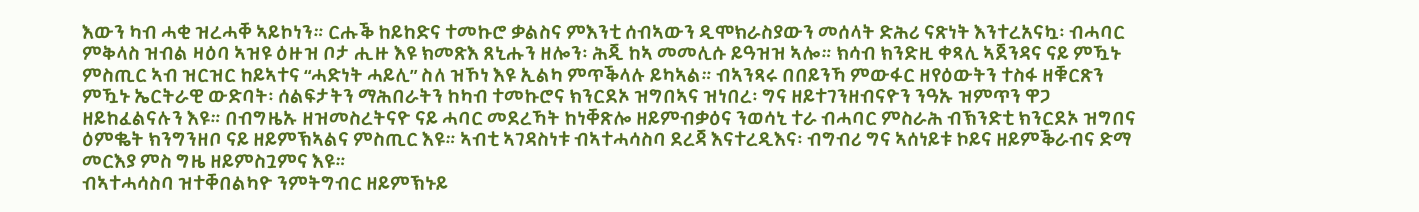እውን ካብ ሓቂ ዝረሓቐ ኣይኮነን። ርሑቕ ከይከድና ተመኩሮ ቃልስና ምእንቲ ሰብኣውን ዲሞክራስያውን መሰላት ድሕሪ ናጽነት እንተረአናኳ፡ ብሓባር ምቅላስ ዝብል ዛዕባ ኣዝዩ ዕዙዝ ቦታ ሒዙ እዩ ክመጽእ ጸኒሑን ዘሎን፡ ሕጂ ከኣ መመሊሱ ይዓዝዝ ኣሎ። ክሳብ ክንድዚ ቀጻሊ ኣጀንዳና ናይ ምዃኑ ምስጢር ኣብ ዝርዝር ከይኣተና “ሓድነት ሓይሊ” ስለ ዝኾነ እዩ ኢልካ ምጥቕላሉ ይካኣል። ብኣንጻሩ በበይንኻ ምውፋር ዘየዕውትን ተስፋ ዘቑርጽን ምዃኑ ኤርትራዊ ውድባት፡ ሰልፍታትን ማሕበራትን ከካብ ተመኩሮና ክንርደኦ ዝግበኣና ዝነበረ፡ ግና ዘይተገንዘብናዮን ንዓኡ ዝምጥን ዋጋ ዘይከፈልናሉን እዩ። በብግዜኡ ዘዝመስረትናዮ ናይ ሓባር መደረኻት ከነቐጽሎ ዘይምብቃዕና ንወሳኒ ተራ ብሓባር ምስራሕ ብኽንድቲ ክንርደኦ ዝግበና ዕምቈት ክንግንዘቦ ናይ ዘይምኽኣልና ምስጢር እዩ። ኣብቲ ኣገዳስነቱ ብኣተሓሳስባ ደረጃ እናተረዲእና፡ ብግብሪ ግና ኣሰነይቱ ኮይና ዘይምቕራብና ድማ መርእያ ምስ ግዜ ዘይምስጓምና እዩ።
ብኣተሓሳስባ ዝተቐበልካዮ ንምትግብር ዘይምኽኑይ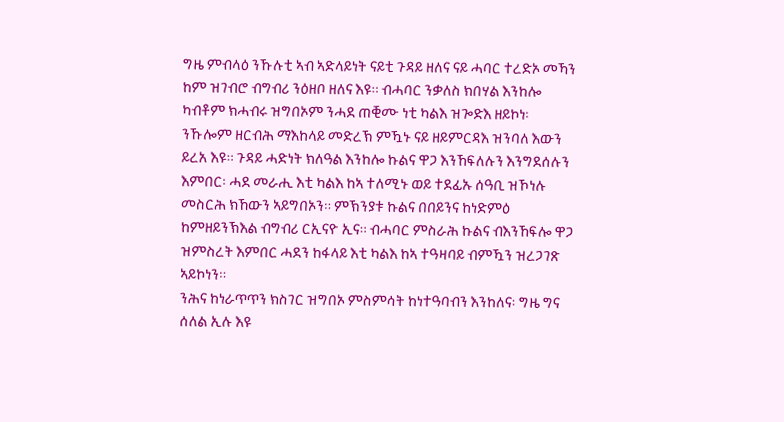ግዜ ምብላዕ ንኹሉቲ ኣብ ኣድላይነት ናይቲ ጉዳይ ዘለና ናይ ሓባር ተረድኦ መኻን ከም ዝገብሮ ብግብሪ ንዕዘቦ ዘለና እዩ። ብሓባር ንቃለስ ክበሃል እንከሎ ካብቶም ክሓብሩ ዝግበኦም ንሓደ ጠቒሙ ነቲ ካልእ ዝጐድእ ዘይኮነ፡ ንኹሎም ዘርብሕ ማእከላይ መድረኽ ምዃኑ ናይ ዘይምርዳእ ዝንባለ እውን ይረአ እዩ። ጉዳይ ሓድነት ክለዓል እንከሎ ኩልና ዋጋ እንኸፍለሉን እንግደሰሉን እምበር፡ ሓደ መራሒ እቲ ካልእ ከኣ ተለሚኑ ወይ ተደፊኡ ሰዓቢ ዝኾነሉ መስርሕ ክኸውን ኣይግበኦን። ምኽንያቱ ኩልና በበይንና ከነድምዕ ከምዘይንኽእል ብግብሪ ርኢናዮ ኢና። ብሓባር ምስራሕ ኩልና ብእንኸፍሎ ዋጋ ዝምስረት እምበር ሓደን ከፋላይ እቲ ካልእ ከኣ ተዓዛባይ ብምዃን ዝረጋገጽ ኣይኮነን።
ንሕና ከነራጥጥን ክስገር ዝግበኦ ምስምሳት ከነተዓባብን እንከለና፡ ግዜ ግና ሰለል ኢሉ እዩ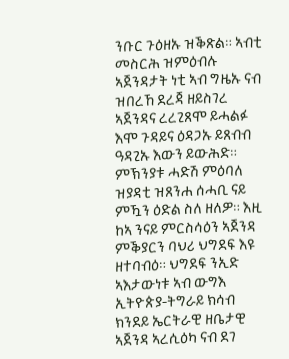ንቡር ጉዕዘኡ ዝቕጽል። ኣብቲ መስርሕ ዝምዕብሉ ኣጀንዳታት ነቲ ኣብ ግዜኡ ናብ ዝበረኸ ደረጃ ዘይስገረ ኣጀንዳና ረረጊጸሞ ይሓልፉ እሞ ጉዳይና ዕዳጋኡ ይጸብብ ዓዳጊኡ እውን ይውሕድ። ምኽንያቱ ሓድሽ ምዕባለ ዝያዳቲ ዝጸንሐ ሰሓቢ ናይ ምዃን ዕድል ስለ ዘለዎ። እዚ ከኣ ንናይ ምርስሳዕን ኣጀንዳ ምቕያርን ባህሪ ህግደፍ እዩ ዘተባብዕ። ህግደፍ ንኢድ ኣእታውነቱ ኣብ ውግእ ኢትዮጵያ-ትግራይ ክሳብ ክንደይ ኤርትራዊ ዘቤታዊ ኣጀንዳ ኣረሲዕካ ናብ ደገ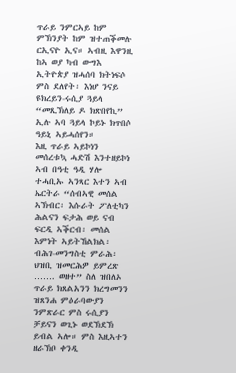ጥራይ ንምርኣይ ከም ምኽንያት ከም ዝተጠቕመሉ ርኢናዮ ኢና። ኣብዚ እዋንዚ ከኣ ወያ ካብ ውግእ ኢትዮጵያ ዝሓሰባ ክትነፍሶ ምስ ደለየት፡ እነሆ ንናይ ዩክረይን-ሩሲያ ጓይላ “መጺኽለይ ዶ ክጽበየኪ” ኢሉ ኣባ ጓይላ ኮይኑ ክጥበሶ ዓይኒ ኣይሓሰየን።
እዚ ጥራይ ኣይኮነን መሰረቱኳ ሓድሽ እንተዘይኮነ ኣብ በዓቲ ዓዲ ሃሎ ተሓቢኡ ኣንጻር እተን ኣብ ኤርትራ “ሰብኣዊ መሰል ኣኽብር፡ እሱራት ፖለቲካን ሕልናን ፍታሕ ወይ ናብ ፍርዲ ኣቕርብ፡ መሰል እምነት ኣይትኸልክል፡ ብሕገ-መንግስቲ ምራሕ፡ ህዝቢ ዝመርሕዎ ይምረጽ ……. ወዘተ” ስለ ዝበለኦ ጥራይ ክጸልአንን ክረግመንን ዝጸንሐ ምዕራባውያን ንምጽራር ምስ ሩሲያን ቻይናን ወጊኑ ወደኽደኽ ይብል ኣሎ። ምስ እዚኣተን ዘራኽቦ ቀንዲ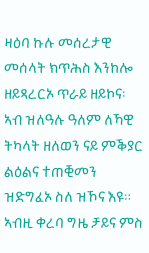ዛዕባ ኩሉ መሰረታዊ መሰላት ክጥሕስ እንከሎ ዘይጻረርኦ ጥራይ ዘይኮና፡ ኣብ ዝለዓሉ ዓለም ለኻዊ ትካላት ዘለወን ናይ ምቕያር ልዕልና ተጠቒመን ዝድግፈኦ ስለ ዝኾና እዩ። ኣብዚ ቀረባ ግዜ ቻይና ምስ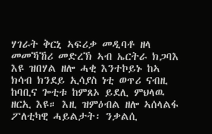ሃገራት ቅርኒ ኣፍሪቃ መዲባቶ ዘላ መመኻኸሪ መድረኽ ኣብ ኤርትራ ክጋባእ እዩ ዝበሃል ዘሎ ሓቂ እንተኮይኑ ከኣ ክሳብ ክንደይ ኢሳያስ ነቲ ወጥሪ ናብዚ ከባቢና ጐቲቱ ከምጸኦ ይደሊ ምህላዉ ዘርኢ እዩ። እዚ ዝምዕብል ዘሎ ኣሰላልፋ ፖለቲካዊ ሓይልታት፡ ንቃልሲ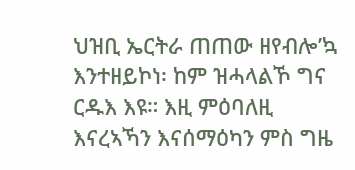ህዝቢ ኤርትራ ጠጠው ዘየብሎ’ኳ እንተዘይኮነ፡ ከም ዝሓላልኾ ግና ርዱእ እዩ። እዚ ምዕባለዚ እናረኣኻን እናሰማዕካን ምስ ግዜ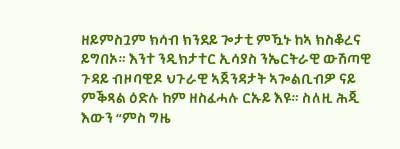ዘይምስጓም ክሳብ ክንደይ ጐታቲ ምዃኑ ከኣ ክስቆረና ይግበኦ። እንተ ንዲክታተር ኢሳያስ ንኤርትራዊ ውሽጣዊ ጉዳይ ብዞባዊዶ ህጉራዊ ኣጀንዳታት ኣጐልቢብዎ ናይ ምቕጻል ዕድሉ ከም ዘስፈሓሉ ርኡይ እዩ። ስለዚ ሕጂ እውን “ምስ ግዜ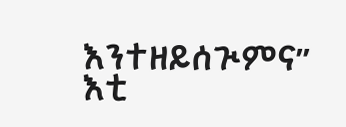እንተዘይሰጒምና” እቲ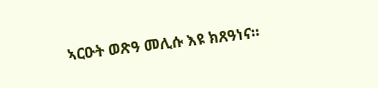ኣርዑት ወጽዓ መሊሱ እዩ ክጸዓነና።